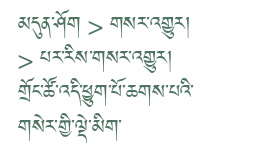མདུན་ཤོག > གསར་འགྱུར། > པར་རིས་གསར་འགྱུར།
གྲོང་ཚོ་འདི་ཕྱུག་པོ་ཆགས་པའི་གསེར་གྱི་ལྡེ་མིག་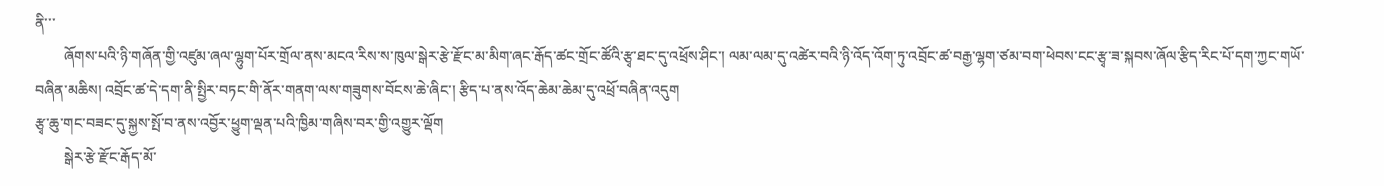ནི་་་
        ཞོགས་པའི་ཉི་གཞོན་གྱི་འཛུམ་ཞལ་ལྷུག་པོར་གྲོལ་ནས་མངའ་རིས་ས་ཁུལ་སྒེར་རྩེ་རྫོང་མ་མིག་ཞང་རྒོད་ཚང་གྲོང་ཚོའི་རྩྭ་ཐང་དུ་འཕྲོས་ཤིང་། ལམ་ལམ་དུ་འཚེར་བའི་ཉི་འོད་འོག་ཏུ་འབྲོང་ཚ་བརྒྱ་ལྷག་ཙམ་བག་ཕེབས་ངང་རྩྭ་ཟ་སྐབས་ཞོལ་རྩིད་རིང་པོ་དག་ཀྱང་གཡོ་བཞིན་མཆིས། འབྲོང་ཚ་དེ་དག་ནི་སྤྱིར་བཏང་གི་ནོར་གནག་ལས་གཟུགས་བོངས་ཆེ་ཞིང་། རྩིད་པ་ནས་འོད་ཆེམ་ཆེམ་དུ་འཕྲོ་བཞིན་འདུག
རྩྭ་ཆུ་གང་བཟང་དུ་སྐྱས་སྤོ་བ་ནས་འབྱོར་ཕྱུག་ལྡན་པའི་ཁྱིམ་གཞིས་བར་གྱི་འགྱུར་ལྡོག
        སྒེར་རྩེ་རྫོང་རྒོད་མོ་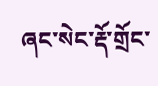ཞང་སེང་རྡོ་གྲོང་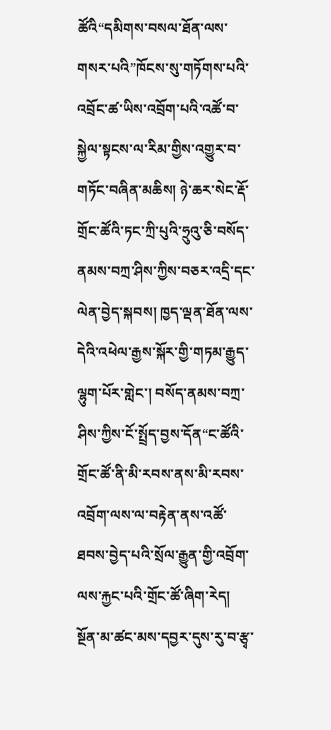ཚོའི“དམིགས་བསལ་ཐོན་ལས་གསར་པའི”ཁོངས་སུ་གཏོགས་པའི་འབྲོང་ཚ་ཡིས་འབྲོག་པའི་འཚོ་བ་སྐྱེལ་སྟངས་ལ་རིམ་གྱིས་འགྱུར་བ་གཏོང་བཞིན་མཆིས། ཉེ་ཆར་སེང་རྡོ་གྲོང་ཚོའི་ཏང་ཀྲི་པུའི་ཧྲུའུ་ཅི་བསོད་ནམས་བཀྲ་ཤིས་ཀྱིས་བཅར་འདྲི་དང་ལེན་བྱེད་སྐབས། ཁྱད་ལྡན་ཐོན་ལས་དེའི་འཕེལ་རྒྱས་སྐོར་གྱི་གཏམ་རྒྱུད་ལྷུག་པོར་གླེང་། བསོད་ནམས་བཀྲ་ཤིས་ཀྱིས་ངོ་སྤྲོད་བྱས་དོན“ང་ཚོའི་གྲོང་ཚོ་ནི་མི་རབས་ནས་མི་རབས་འབྲོག་ལས་ལ་བརྟེན་ནས་འཚོ་ཐབས་བྱེད་པའི་སྲོལ་རྒྱུན་གྱི་འབྲོག་ལས་རྐྱང་པའི་གྲོང་ཚོ་ཞིག་རེད། སྔོན་མ་ཚང་མས་དབྱར་དུས་རུ་བ་རྩྭ་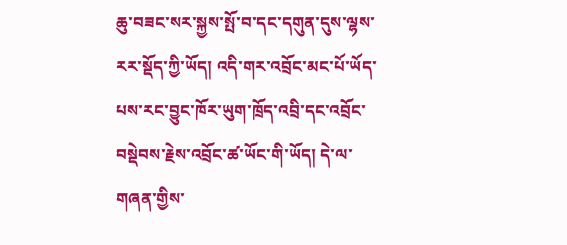ཆུ་བཟང་སར་སྐྱས་སྤོ་བ་དང་དགུན་དུས་ལྷས་རར་སྡོད་ཀྱི་ཡོད། འདི་གར་འབྲོང་མང་པོ་ཡོད་པས་རང་བྱུང་ཁོར་ཡུག་ཁྲོད་འབྲི་དང་འབྲོང་བསྡེབས་རྗེས་འབྲོང་ཚ་ཡོང་གི་ཡོད། དེ་ལ་གཞན་གྱིས་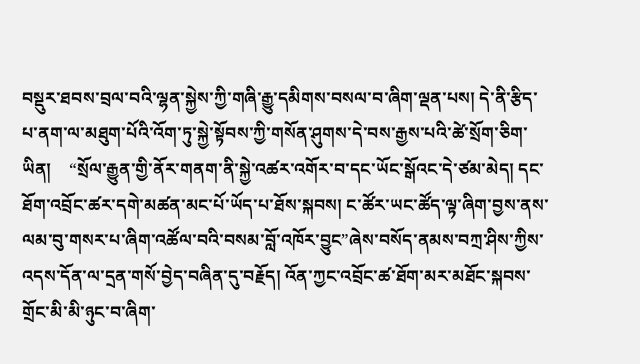བསྡུར་ཐབས་བྲལ་བའི་ལྷན་སྐྱེས་ཀྱི་གཞི་རྒྱུ་དམིགས་བསལ་བ་ཞིག་ལྡན་པས། དེ་ནི་རྩིད་པ་ནག་ལ་མཐུག་པོའི་འོག་ཏུ་སྐྱེ་སྟོབས་ཀྱི་གསོན་ཤུགས་དེ་བས་རྒྱས་པའི་ཚེ་སྲོག་ཅིག་ཡིན།    “སྲོལ་རྒྱུན་གྱི་ནོར་གནག་ནི་སྐྱེ་འཚར་འགོར་བ་དང་ཡོང་སྒོའང་དེ་ཙམ་མེད། དང་ཐོག་འབྲོང་ཚར་དགེ་མཚན་མང་པོ་ཡོད་པ་ཐོས་སྐབས། ང་ཚོར་ཡང་ཚོད་ལྟ་ཞིག་བྱས་ནས་ལམ་བུ་གསར་པ་ཞིག་འཚོལ་བའི་བསམ་བློ་འཁོར་བྱུང”ཞེས་བསོད་ནམས་བཀྲ་ཤིས་ཀྱིས་འདས་དོན་ལ་དྲན་གསོ་བྱེད་བཞིན་དུ་བརྗོད། འོན་ཀྱང་འབྲོང་ཚ་ཐོག་མར་མཐོང་སྐབས་གྲོང་མི་མི་ཉུང་བ་ཞིག་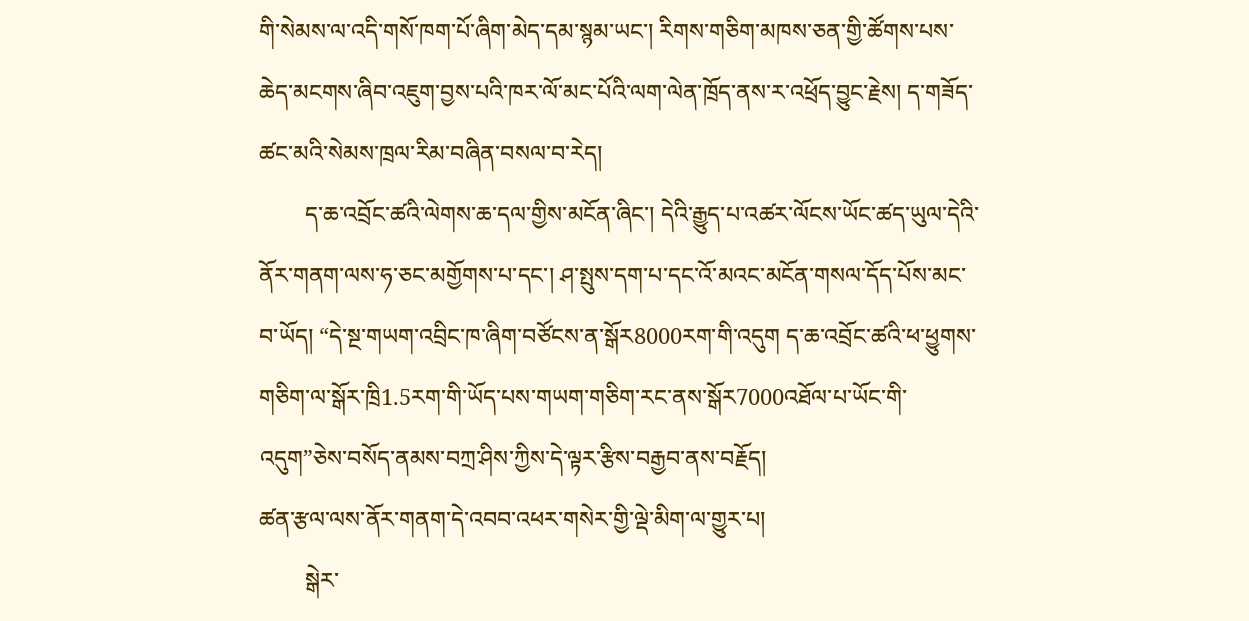གི་སེམས་ལ་འདི་གསོ་ཁག་པོ་ཞིག་མེད་དམ་སྙམ་ཡང་། རིགས་གཅིག་མཁས་ཅན་གྱི་ཚོགས་པས་ཆེད་མངགས་ཞིབ་འཇུག་བྱས་པའི་ཁར་ལོ་མང་པོའི་ལག་ལེན་ཁྲོད་ནས་ར་འཕྲོད་བྱུང་རྗེས། ད་གཟོད་ཚང་མའི་སེམས་ཁྲལ་རིམ་བཞིན་བསལ་བ་རེད།
        ད་ཆ་འབྲོང་ཚའི་ལེགས་ཆ་དལ་གྱིས་མངོན་ཞིང་། དེའི་རྒྱུད་པ་འཚར་ལོངས་ཡོང་ཚད་ཡུལ་དེའི་ནོར་གནག་ལས་ཧ་ཅང་མགྱོགས་པ་དང་། ཤ་སྤུས་དག་པ་དང་འོ་མའང་མངོན་གསལ་དོད་པོས་མང་བ་ཡོད། “དེ་སྔ་གཡག་འབྲིང་ཁ་ཞིག་བཙོངས་ན་སྒོར8000རག་གི་འདུག ད་ཆ་འབྲོང་ཚའི་ཕ་ཕྱུགས་གཅིག་ལ་སྒོར་ཁྲི1.5རག་གི་ཡོད་པས་གཡག་གཅིག་རང་ནས་སྒོར7000འཐོལ་པ་ཡོང་གི་འདུག”ཅེས་བསོད་ནམས་བཀྲ་ཤིས་ཀྱིས་དེ་ལྟར་རྩིས་བརྒྱབ་ནས་བརྗོད།
ཚན་རྩལ་ལས་ནོར་གནག་དེ་འབབ་འཕར་གསེར་གྱི་ལྡེ་མིག་ལ་གྱུར་པ།
        སྒེར་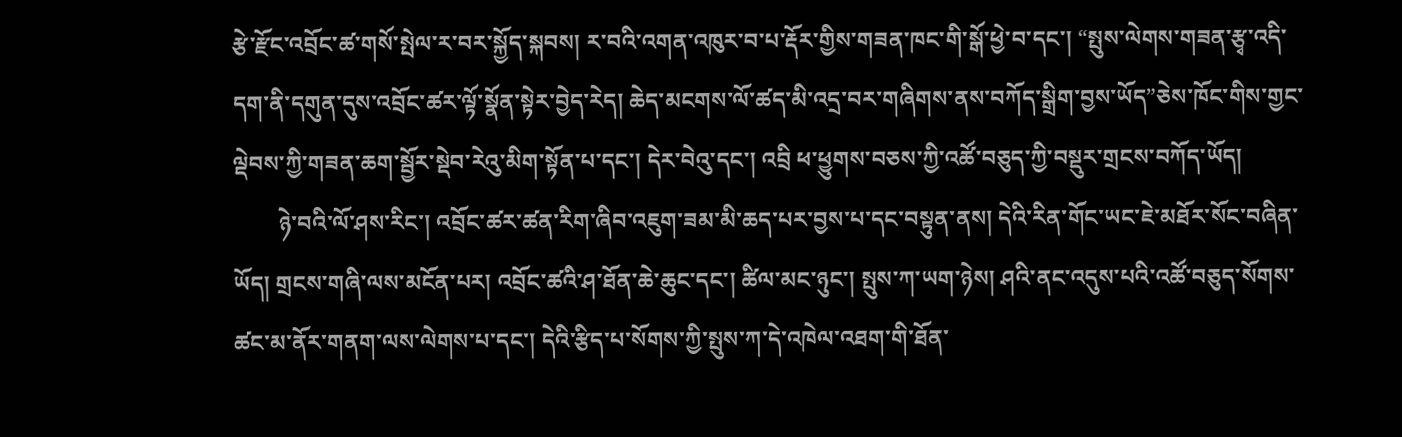རྩེ་རྫོང་འབྲོང་ཚ་གསོ་སྤེལ་ར་བར་སྐྱོད་སྐབས། ར་བའི་འགན་འཁུར་བ་པ་རྡོར་གྱིས་གཟན་ཁང་གི་སྒོ་ཕྱེ་བ་དང་། “སྤུས་ལེགས་གཟན་རྩྭ་འདི་དག་ནི་དགུན་དུས་འབྲོང་ཚར་ལྟོ་སྣོན་སྟེར་བྱེད་རེད། ཆེད་མངགས་ལོ་ཚད་མི་འདྲ་བར་གཞིགས་ནས་བཀོད་སྒྲིག་བྱས་ཡོད”ཅེས་ཁོང་གིས་གྱང་ལྡེབས་ཀྱི་གཟན་ཆག་སྦྱོར་སྡེབ་རེའུ་མིག་སྟོན་པ་དང་། དེར་བེའུ་དང་། འབྲི ཕ་ཕྱུགས་བཅས་ཀྱི་འཚོ་བཅུད་ཀྱི་བསྡུར་གྲངས་བཀོད་ཡོད།
        ཉེ་བའི་ལོ་ཤས་རིང་། འབྲོང་ཚར་ཚན་རིག་ཞིབ་འཇུག་ཟམ་མི་ཆད་པར་བྱས་པ་དང་བསྟུན་ནས། དེའི་རིན་གོང་ཡང་ཇེ་མཐོར་སོང་བཞིན་ཡོད། གྲངས་གཞི་ལས་མངོན་པར། འབྲོང་ཚའི་ཤ་ཐོན་ཆེ་ཆུང་དང་། ཚིལ་མང་ཉུང་། སྤུས་ཀ་ཡག་ཉེས། ཤའི་ནང་འདུས་པའི་འཚོ་བཅུད་སོགས་ཚང་མ་ནོར་གནག་ལས་ལེགས་པ་དང་། དེའི་རྩིད་པ་སོགས་ཀྱི་སྤུས་ཀ་དེ་འཁེལ་འཐག་གི་ཐོན་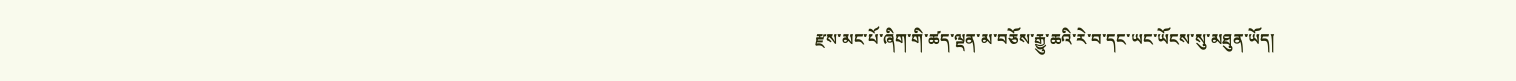རྫས་མང་པོ་ཞིག་གི་ཚད་ལྡན་མ་བཅོས་རྒྱུ་ཆའི་རེ་བ་དང་ཡང་ཡོངས་སུ་མཐུན་ཡོད།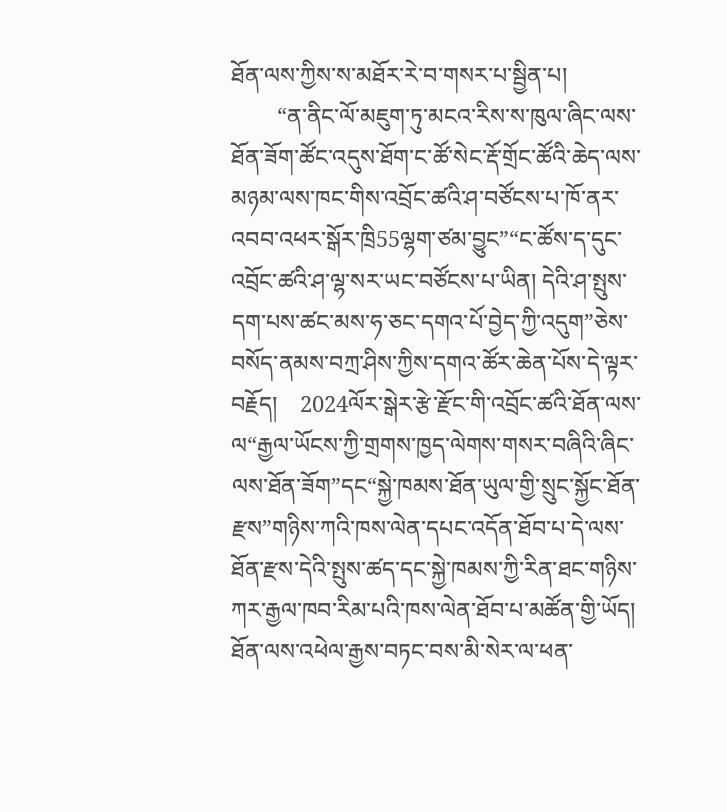ཐོན་ལས་ཀྱིས་ས་མཐོར་རེ་བ་གསར་པ་སྦྱིན་པ།
        “ན་ནིང་ལོ་མཇུག་ཏུ་མངའ་རིས་ས་ཁུལ་ཞིང་ལས་ཐོན་ཟོག་ཚོང་འདུས་ཐོག་ང་ཚོ་སེང་རྡོ་གྲོང་ཚོའི་ཆེད་ལས་མཉམ་ལས་ཁང་གིས་འབྲོང་ཚའི་ཤ་བཙོངས་པ་ཁོ་ནར་འབབ་འཕར་སྒོར་ཁྲི55ལྷག་ཙམ་བྱུང”“ང་ཚོས་ད་དུང་འབྲོང་ཚའི་ཤ་ལྷ་སར་ཡང་བཙོངས་པ་ཡིན། དེའི་ཤ་སྤུས་དག་པས་ཚང་མས་ཧ་ཅང་དགའ་པོ་བྱེད་ཀྱི་འདུག”ཅེས་བསོད་ནམས་བཀྲ་ཤིས་ཀྱིས་དགའ་ཚོར་ཆེན་པོས་དེ་ལྟར་བརྗོད།    2024ལོར་སྒེར་རྩེ་རྫོང་གི་འབྲོང་ཚའི་ཐོན་ལས་ལ“རྒྱལ་ཡོངས་ཀྱི་གྲགས་ཁྱད་ལེགས་གསར་བཞིའི་ཞིང་ལས་ཐོན་ཟོག”དང“སྐྱེ་ཁམས་ཐོན་ཡུལ་གྱི་སྲུང་སྐྱོང་ཐོན་རྫས”གཉིས་ཀའི་ཁས་ལེན་དཔང་འདོན་ཐོབ་པ་དེ་ལས་ཐོན་རྫས་དེའི་སྤུས་ཚད་དང་སྐྱེ་ཁམས་ཀྱི་རིན་ཐང་གཉིས་ཀར་རྒྱལ་ཁབ་རིམ་པའི་ཁས་ལེན་ཐོབ་པ་མཚོན་གྱི་ཡོད།             ཐོན་ལས་འཕེལ་རྒྱས་བཏང་བས་མི་སེར་ལ་ཕན་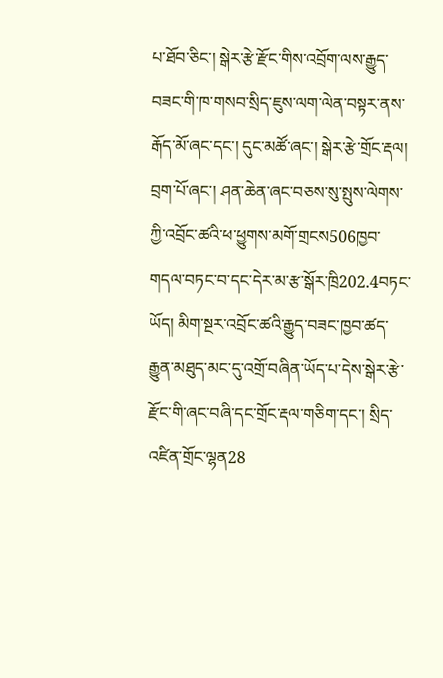པ་ཐོབ་ཅིང་། སྒེར་རྩེ་རྫོང་གིས་འབྲོག་ལས་རྒྱུད་བཟང་གི་ཁ་གསབ་སྲིད་ཇུས་ལག་ལེན་བསྟར་ནས་རྒོད་མོ་ཞང་དང་། དུང་མཚོ་ཞང་། སྒེར་རྩེ་གྲོང་རྡལ། བྲག་པོ་ཞང་། ཤན་ཆེན་ཞང་བཅས་སུ་སྤུས་ལེགས་ཀྱི་འབྲོང་ཚའི་ཕ་ཕྱུགས་མགོ་གྲངས506ཁྱབ་གདལ་བཏང་བ་དང་དེར་མ་རྩ་སྒོར་ཁྲི202.4བཏང་ཡོད། མིག་སྔར་འབྲོང་ཚའི་རྒྱུད་བཟང་ཁྱབ་ཚད་རྒྱུན་མཐུད་མང་དུ་འགྲོ་བཞིན་ཡོད་པ་དེས་སྒེར་རྩེ་རྫོང་གི་ཞང་བཞི་དང་གྲོང་རྡལ་གཅིག་དང་། སྲིད་འཛིན་གྲོང་ལྷན28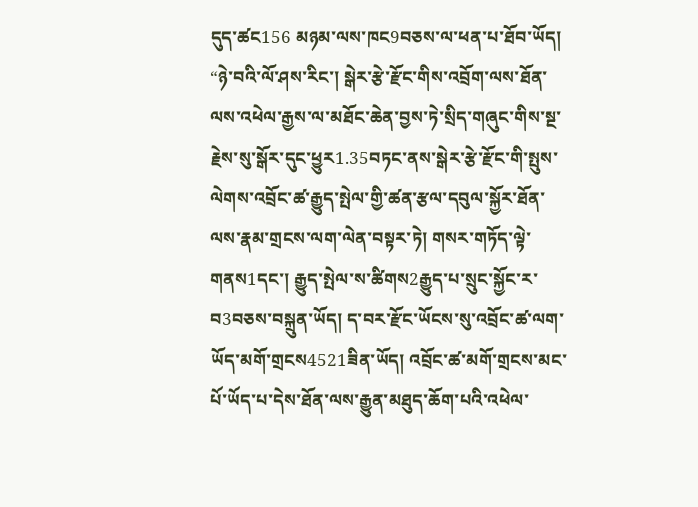དུད་ཚང156 མཉམ་ལས་ཁང9བཅས་ལ་ཕན་པ་ཐོབ་ཡོད།    “ཉེ་བའི་ལོ་ཤས་རིང་། སྒེར་རྩེ་རྫོང་གིས་འབྲོག་ལས་ཐོན་ལས་འཕེལ་རྒྱས་ལ་མཐོང་ཆེན་བྱས་ཏེ་སྲིད་གཞུང་གིས་སྔ་རྗེས་སུ་སྒོར་དུང་ཕྱུར1.35བཏང་ནས་སྒེར་རྩེ་རྫོང་གི་སྤུས་ལེགས་འབྲོང་ཚ་རྒྱུད་སྤེལ་གྱི་ཚན་རྩལ་དབུལ་སྐྱོར་ཐོན་ལས་རྣམ་གྲངས་ལག་ལེན་བསྟར་ཏེ། གསར་གཏོད་ལྟེ་གནས1དང་། རྒྱུད་སྤེལ་ས་ཚིགས2རྒྱུད་པ་སྲུང་སྐྱོང་ར་བ3བཅས་བསྐྲུན་ཡོད། ད་བར་རྫོང་ཡོངས་སུ་འབྲོང་ཚ་ལག་ཡོད་མགོ་གྲངས4521ཟིན་ཡོད། འབྲོང་ཚ་མགོ་གྲངས་མང་པོ་ཡོད་པ་དེས་ཐོན་ལས་རྒྱུན་མཐུད་ཆོག་པའི་འཕེལ་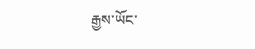རྒྱས་ཡོང་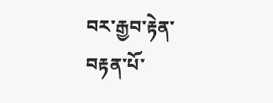བར་རྒྱབ་རྟེན་བརྟན་པོ་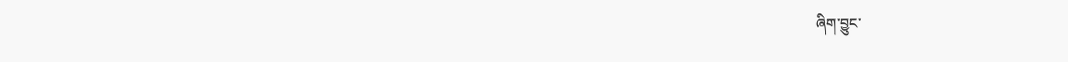ཞིག་བྱུང་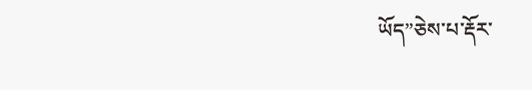ཡོད”ཅེས་པ་རྡོར་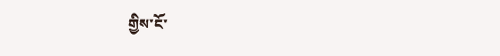གྱིས་ངོ་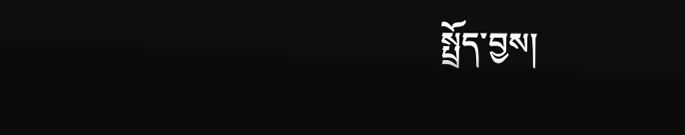སྤྲོད་བྱས།